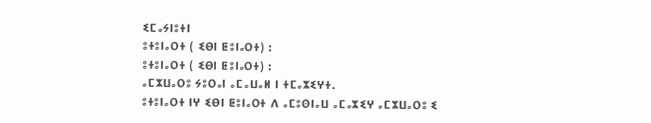ⵉⵎⴰⵢⵏⵓⵜⵏ
ⵓⵜⵓⵏⴰⵔⵜ ( ⵉⴱⵏ ⵟⵓⵏⴰⵔⵜ) :
ⵓⵜⵓⵏⴰⵔⵜ ( ⵉⴱⵏ ⵟⵓⵏⴰⵔⵜ) :
ⴰⵎⵣⵡⴰⵔⵓ ⵢⵓⵔⴰⵏ ⴰⵎⴰⵡⴰⵍ ⵏ ⵜⵎⴰⵣⵉⵖⵜ.
ⵓⵜⵓⵏⴰⵔⵜ ⵏⵖ ⵉⴱⵏ ⵟⵓⵏⴰⵔⵜ ⴷ ⴰⵎⵓⵙⵏⴰⵡ ⴰⵎⴰⵣⵉⵖ ⴰⵎⵣⵡⴰⵔⵓ ⵉ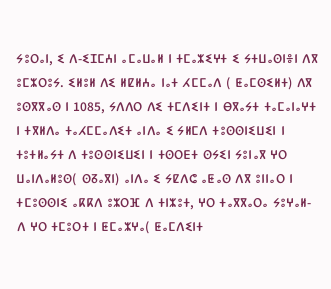ⵢⵓⵔⴰⵏ, ⵉ ⴷ-ⵉⵊⵎⵄⵏ ⴰⵎⴰⵡⴰⵍ ⵏ ⵜⵎⴰⵣⵉⵖⵜ ⵉ ⵢⵜⵡⴰⵙⵏⴻⵏ ⴷⴳ ⵓⵎⵣⵔⵓⵢ. ⵉⵍⵓⵍ ⴷⵉ ⵍⵇⵍⵄⴰ ⵏⴰⵜ ⵃⵎⵎⴰⴷ ( ⵟⴰⵎⵙⵉⵍⵜ) ⴷⴳ ⵓⵙⴳⴳⴰⵙ ⵏ 1085, ⵢⴷⴷⵔ ⴷⵉ ⵜⵎⴷⵉⵏⵜ ⵏ ⴱⴳⴰⵢⵜ ⵜⴰⵎⴰⵏⴰⵖⵜ ⵏ ⵜⴳⵍⴷⴰ ⵜⴰⵃⵎⵎⴰⴷⵉⵜ ⴰⵏⴷⴰ ⵉ ⵢⵍⵎⴷ ⵜⵓⵙⵙⵏⵉⵡⵉⵏ ⵏ ⵜⵓⵜⵍⴰⵢⵜ ⴷ ⵜⵓⵙⵙⵏⵉⵡⵉⵏ ⵏ ⵜⵙⵔⴹⵜ ⵙⵢⵉⵏ ⵢⵓⵏⴰⴳ ⵖⵔ ⵡⴰⵏⴷⴰⵍⵓⵙ( ⵙⵒⴰⴳⵏ) ⴰⵏⴷⴰ ⵉ ⵢⵇⴷⵛ ⴰⵟⴰⵙ ⴷⴳ ⵓⵏⵏⴰⵔ ⵏ ⵜⵎⵓⵙⵙⵏⵉ ⴰⴽⴽⴷ ⵓⵣⵔⴼ ⴷ ⵜⵏⵣⵓⵜ, ⵖⵔ ⵜⴰⴳⴳⴰⵔⴰ ⵢⵓⵖⴰⵍ-ⴷ ⵖⵔ ⵜⵎⵓⵔⵜ ⵏ ⵟⵎⴰⵣⵖⴰ( ⵟⴰⵎⴷⵉⵏⵜ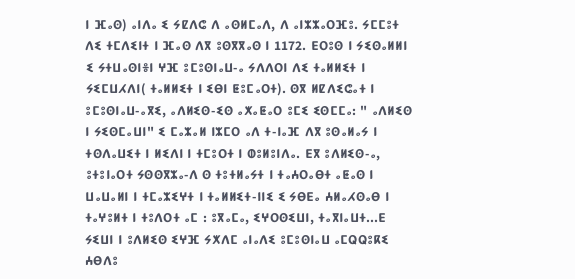ⵏ ⴼⴰⵙ) ⴰⵏⴷⴰ ⵉ ⵢⵇⴷⵛ ⴷ ⴰⵙⵍⵎⴰⴷ, ⴷ ⴰⵏⵣⵣⴰⵔⴼⵓ. ⵢⵎⵎⵓⵜ ⴷⵉ ⵜⵎⴷⵉⵏⵜ ⵏ ⴼⴰⵙ ⴷⴳ ⵓⵙⴳⴳⴰⵙ ⵏ 1172. ⴹⵔⵓⵙ ⵏ ⵢⵉⵙⴰⵍⵍⵏ ⵉ ⵢⵜⵡⴰⵙⵏⴻⵏ ⵖⴼ ⵓⵎⵓⵙⵏⴰⵡ-ⴰ ⵢⴷⴷⵔⵏ ⴷⵉ ⵜⴰⵍⵍⵉⵜ ⵏ ⵢⵉⵎⵡⵃⴷⵏ( ⵜⴰⵍⵍⵉⵜ ⵏ ⵉⴱⵏ ⵟⵓⵎⴰⵔⵜ). ⵙⴳ ⵍⵇⴷⵉⵛⴰⵜ ⵏ ⵓⵎⵓⵙⵏⴰⵡ-ⴰⴳⵉ, ⴰⴷⵍⵉⵙ-ⵉⵙ ⴰⵅⴰⵟⴰⵔ ⵓⵎⵉ ⵉⵙⵎⵎⴰ: " ⴰⴷⵍⵉⵙ ⵏ ⵢⵉⵙⵎⴰⵡⵏ" ⵉ ⵎⴰⵣⴰⵍ ⵏⵣⵎⵔ ⴰⴷ ⵜ-ⵏⴰⴼ ⴷⴳ ⵓⵙⴰⵍⴰⵢ ⵏ ⵜⵙⴷⴰⵡⵉⵜ ⵏ ⵍⵉⴷⵏ ⵏ ⵜⵎⵓⵔⵜ ⵏ ⵀⵓⵍⵓⵏⴷⴰ. ⴹⴳ ⵓⴷⵍⵉⵙ-ⴰ, ⵓⵜⵓⵏⴰⵔⵜ ⵢⵙⵙⴳⵣⴰ-ⴷ ⵙ ⵜⵓⵜⵍⴰⵢⵜ ⵏ ⵜⴰⵄⵔⴰⴱⵜ ⴰⵟⴰⵙ ⵏ ⵡⴰⵡⴰⵍⵏ ⵏ ⵜⵎⴰⵣⵉⵖⵜ ⵏ ⵜⴰⵍⵍⵉⵜ-ⵏⵏⵉ ⵉ ⵢⴱⴹⴰ ⵄⵍⴰⵃⵙⴰⴱ ⵏ ⵜⴰⵖⵓⵍⵜ ⵏ ⵜⵓⴷⵔⵜ ⴰⵎ : ⵓⴳⴰⵎⴰ, ⵉⵖⵔⵙⵉⵡⵏ, ⵜⴰⴳⵏⴰⵡⵜ...ⴹ ⵢⵉⵡⵏ ⵏ ⵓⴷⵍⵉⵙ ⵉⵖⴼ ⵢⵅⴷⵎ ⴰⵏⴰⴷⵉ ⵓⵎⵓⵙⵏⴰⵡ ⴰⵎⵕⵕⵓⴽⵉ ⵄⴱⴷⵓ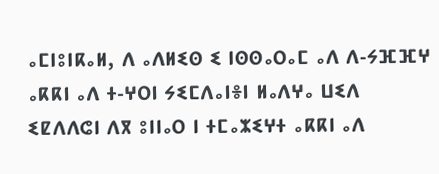ⴰⵎⵏⵓⵏⴽⴰⵍ, ⴷ ⴰⴷⵍⵉⵙ ⵉ ⵏⵙⵙⴰⵔⴰⵎ ⴰⴷ ⴷ-ⵢⴼⴼⵖ ⴰⴽⴽⵏ ⴰⴷ ⵜ-ⵖⵔⵏ ⵢⵉⵎⴷⴰⵏⴻⵏ ⵍⴰⴷⵖⴰ ⵡⵉⴷ ⵉⵇⴷⴷⵛⵏ ⴷⴳ ⵓⵏⵏⴰⵔ ⵏ ⵜⵎⴰⵣⵉⵖⵜ ⴰⴽⴽⵏ ⴰⴷ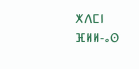ⵅⴷⵎⵏ ⴼⵍⵍ-ⴰⵙ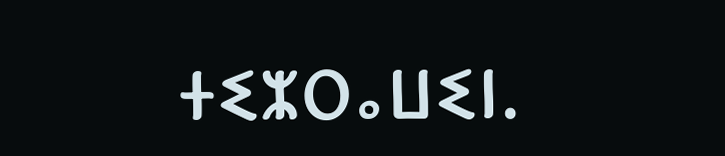ⵜⵉⵣⵔⴰⵡⵉⵏ.